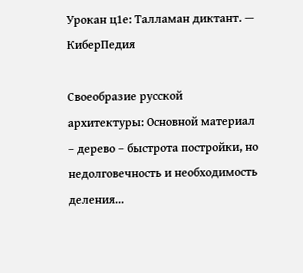Урокан ц1е: Талламан диктант. — КиберПедия

Своеобразие русской архитектуры: Основной материал – дерево – быстрота постройки, но недолговечность и необходимость деления...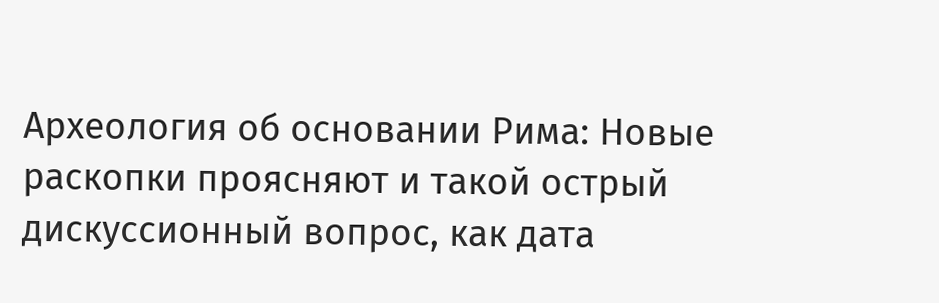Археология об основании Рима: Новые раскопки проясняют и такой острый дискуссионный вопрос, как дата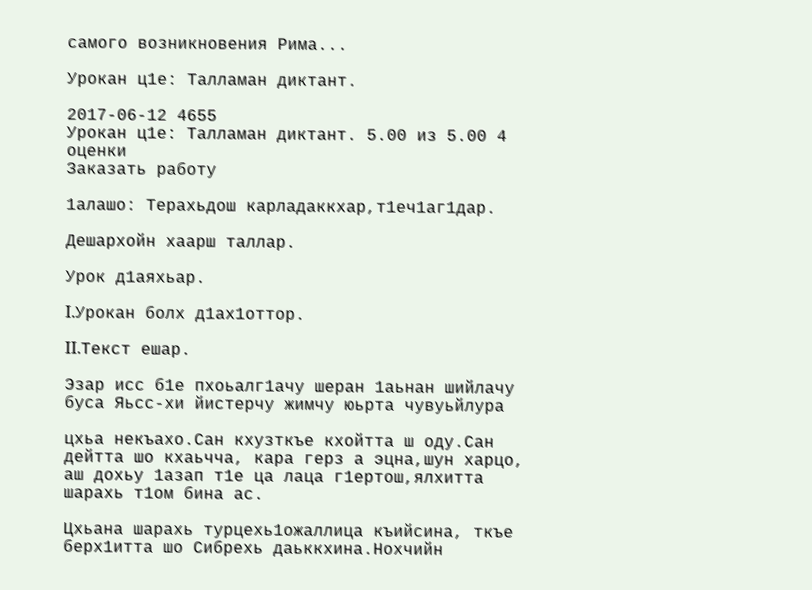самого возникновения Рима...

Урокан ц1е: Талламан диктант.

2017-06-12 4655
Урокан ц1е: Талламан диктант. 5.00 из 5.00 4 оценки
Заказать работу

1алашо: Терахьдош карладаккхар,т1еч1аг1дар.

Дешархойн хаарш таллар.

Урок д1аяхьар.

Ι.Урокан болх д1ах1оттор.

ΙΙ.Текст ешар.

Эзар исс б1е пхоьалг1ачу шеран 1аьнан шийлачу буса Яьсс-хи йистерчу жимчу юьрта чувуьйлура

цхьа некъахо.Сан кхузткъе кхойтта ш оду.Сан дейтта шо кхаьчча, кара герз а эцна,шун харцо, аш дохьу 1азап т1е ца лаца г1ертош,ялхитта шарахь т1ом бина ас.

Цхьана шарахь турцехь1ожаллица къийсина, ткъе берх1итта шо Сибрехь даьккхина.Нохчийн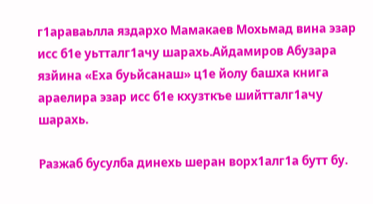г1араваьлла яздархо Мамакаев Мохьмад вина эзар исс б1е уьтталг1ачу шарахь.Айдамиров Абузара язйина «Еха буьйсанаш» ц1е йолу башха книга араелира эзар исс б1е кхузткъе шийтталг1ачу шарахь.

Разжаб бусулба динехь шеран ворх1алг1а бутт бу.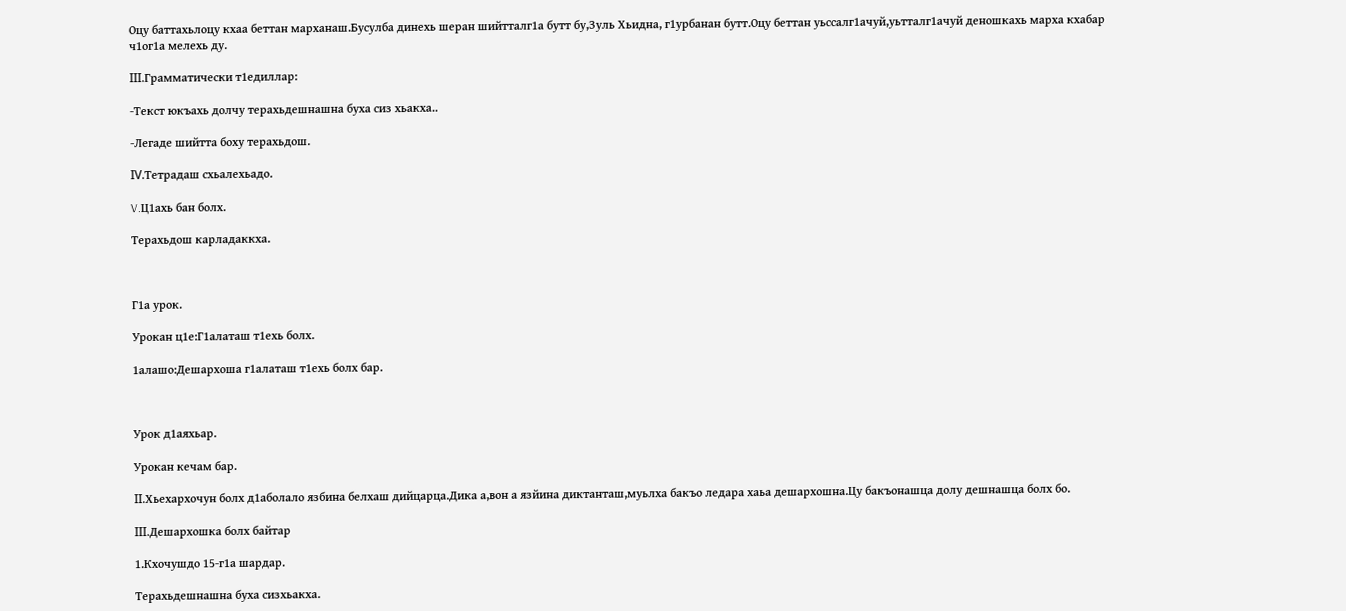Оцу баттахьлоцу кхаа беттан марханаш.Бусулба динехь шеран шийтталг1а бутт бу,Зуль Хьидна, г1урбанан бутт.Оцу беттан уьссалг1ачуй,уьтталг1ачуй деношкахь марха кхабар ч1ог1а мелехь ду.

ΙΙΙ.Грамматически т1едиллар:

-Текст юкъахь долчу терахьдешнашна буха сиз хьакха..

-Легаде шийтта боху терахьдош.

ΙV.Тетрадаш схьалехьадо.

V.Ц1ахь бан болх.

Терахьдош карладаккха.



Г1а урок.

Урокан ц1е:Г1алаташ т1ехь болх.

1алашо:Дешархоша г1алаташ т1ехь болх бар.



Урок д1аяхьар.

Урокан кечам бар.

ΙΙ.Хьехархочун болх д1аболало язбина белхаш дийцарца.Дика а,вон а язйина диктанташ,муьлха бакъо ледара хаьа дешархошна.Цу бакъонашца долу дешнашца болх бо.

ΙΙΙ.Дешархошка болх байтар

1.Кхочушдо 15-г1а шардар.

Терахьдешнашна буха сизхьакха.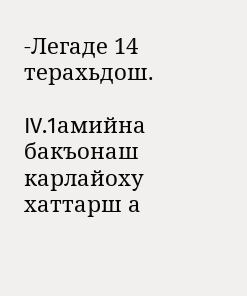-Легаде 14 терахьдош.

ΙV.1амийна бакъонаш карлайоху хаттарш а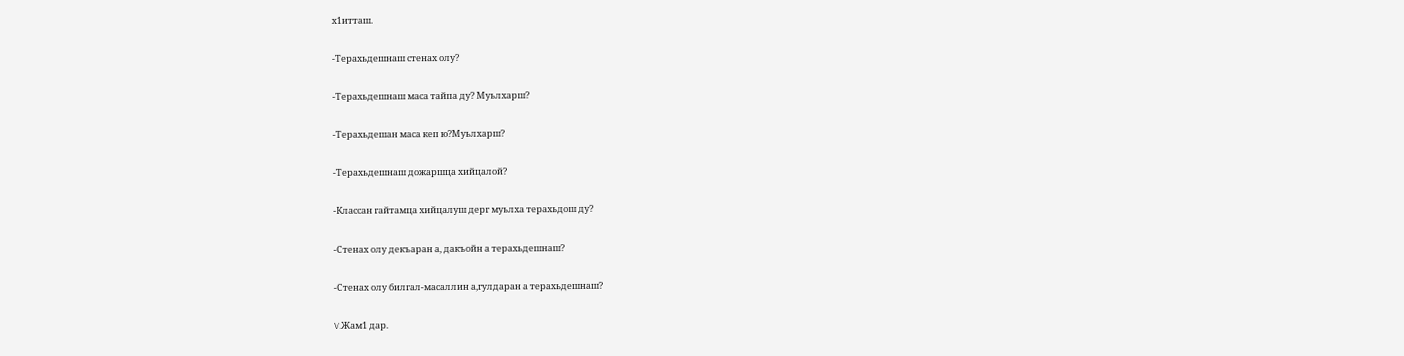х1итташ.

-Терахьдешнаш стенах олу?

-Терахьдешнаш маса тайпа ду? Муьлхарш?

-Терахьдешан маса кеп ю?Муьлхарш?

-Терахьдешнаш дожаршца хийцалой?

-Классан гайтамца хийцалуш дерг муьлха терахьдош ду?

-Стенах олу декъаран а, дакъойн а терахьдешнаш?

-Стенах олу билгал-масаллин а,гулдаран а терахьдешнаш?

V.Жам1 дар.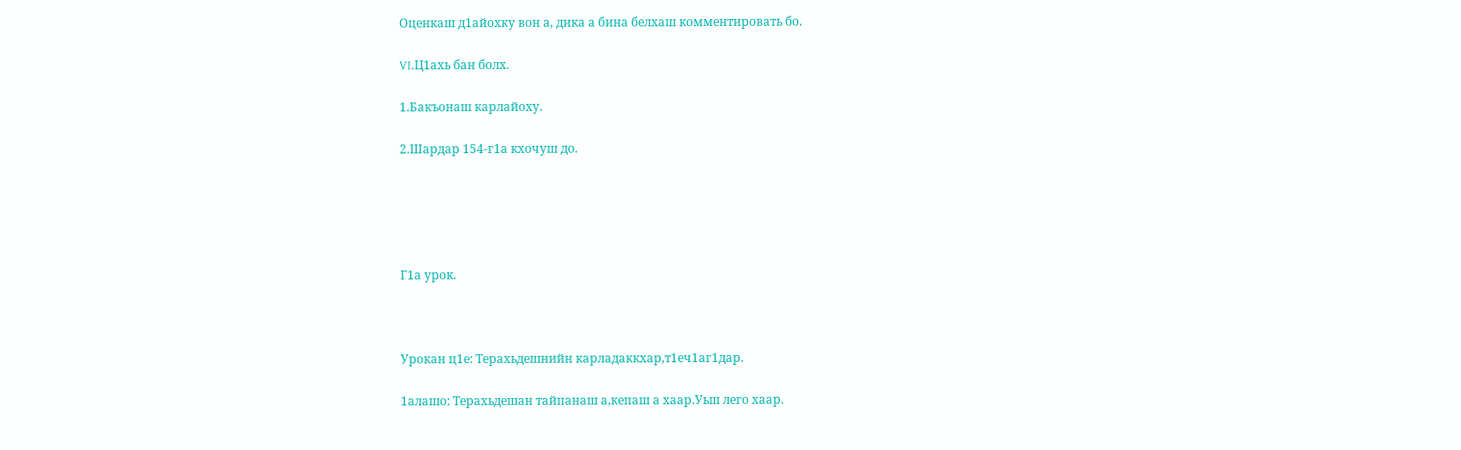Оценкаш д1айохку вон а, дика а бина белхаш комментировать бо.

VΙ.Ц1ахь бан болх.

1.Бакъонаш карлайоху.

2.Шардар 154-г1а кхочуш до.





Г1а урок.



Урокан ц1е: Терахьдешнийн карладаккхар,т1еч1аг1дар.

1алашо: Терахьдешан тайпанаш а,кепаш а хаар.Уьш лего хаар.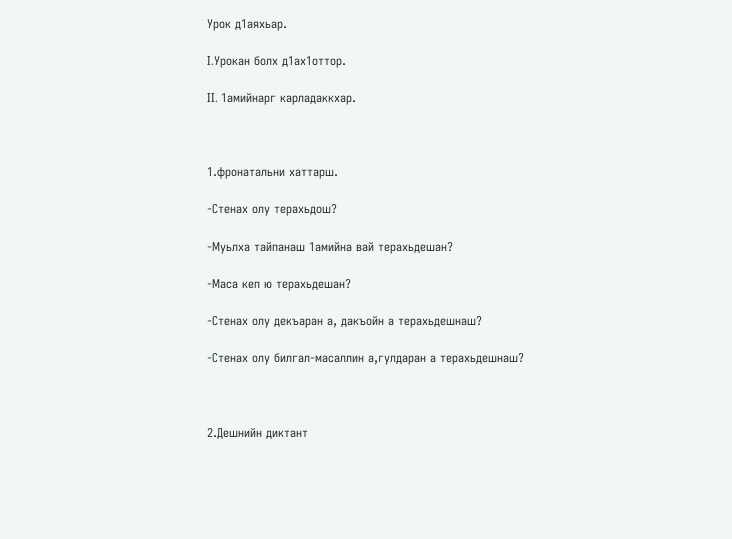Урок д1аяхьар.

Ι.Урокан болх д1ах1оттор.

ΙΙ. 1амийнарг карладаккхар.



1.фронатальни хаттарш.

-Стенах олу терахьдош?

-Муьлха тайпанаш 1амийна вай терахьдешан?

-Маса кеп ю терахьдешан?

-Стенах олу декъаран а, дакъойн а терахьдешнаш?

-Стенах олу билгал-масаллин а,гулдаран а терахьдешнаш?



2.Дешнийн диктант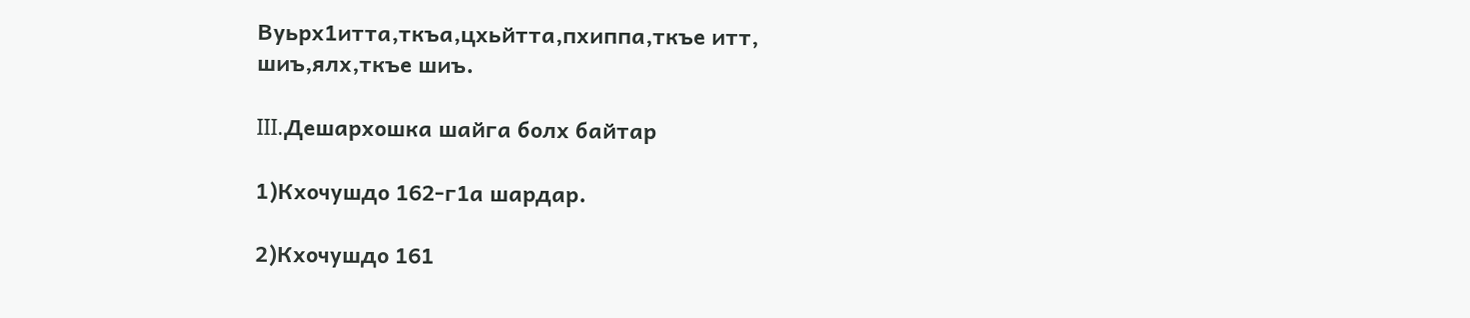Вуьрх1итта,ткъа,цхьйтта,пхиппа,ткъе итт, шиъ,ялх,ткъе шиъ.

ΙΙΙ.Дешархошка шайга болх байтар

1)Кхочушдо 162-г1а шардар.

2)Кхочушдо 161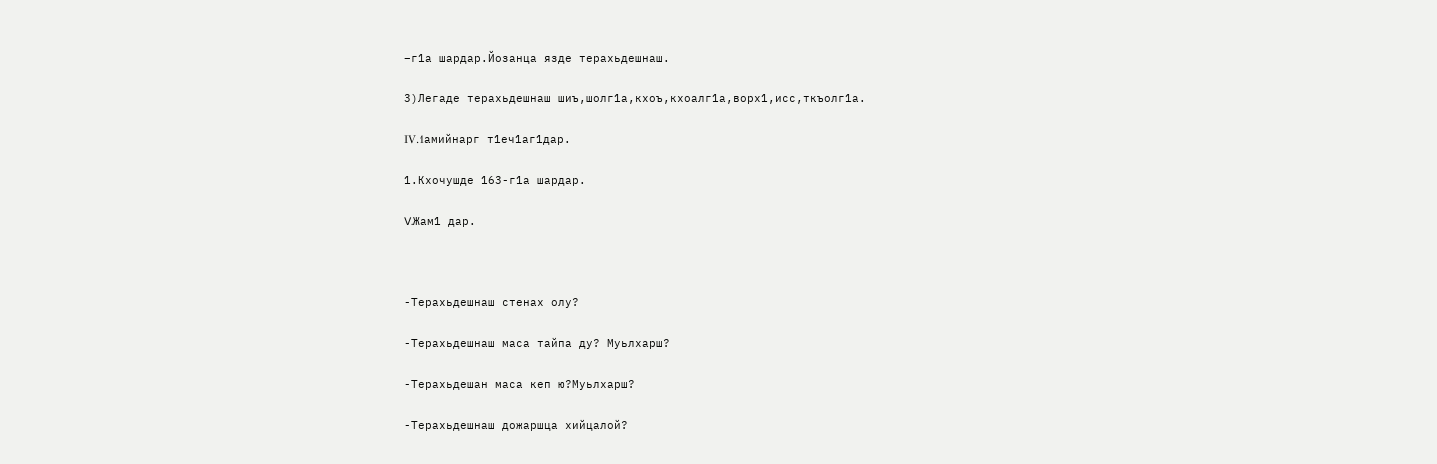–г1а шардар.Йозанца язде терахьдешнаш.

3)Легаде терахьдешнаш шиъ,шолг1а,кхоъ,кхоалг1а,ворх1,исс,ткъолг1а.

ΙV.1амийнарг т1еч1аг1дар.

1.Кхочушде 163-г1а шардар.

V.Жам1 дар.



-Терахьдешнаш стенах олу?

-Терахьдешнаш маса тайпа ду? Муьлхарш?

-Терахьдешан маса кеп ю?Муьлхарш?

-Терахьдешнаш дожаршца хийцалой?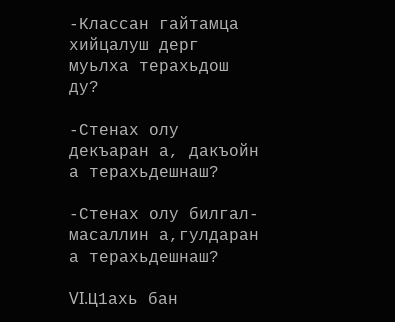-Классан гайтамца хийцалуш дерг муьлха терахьдош ду?

-Стенах олу декъаран а, дакъойн а терахьдешнаш?

-Стенах олу билгал-масаллин а,гулдаран а терахьдешнаш?

VΙ.Ц1ахь бан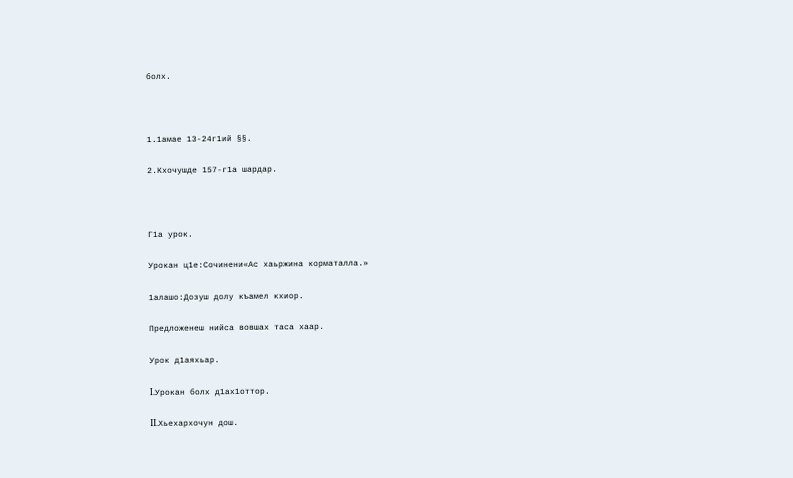болх.



1.1амае 13-24г1ий §§.

2.Кхочушде 157-г1а шардар.



Г1а урок.

Урокан ц1е:Сочинени«Ас хаьржина корматалла.»

1алашо:Дозуш долу къамел кхиор.

Предложенеш нийса вовшах таса хаар.

Урок д1аяхьар.

Ι.Урокан болх д1ах1оттор.

ΙΙ.Хьехархочун дош.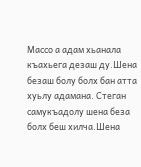Массо а адам хьанала къахьега дезаш ду.Шена безаш болу болх бан атта хуьлу адамана. Стеган самукъадолу шена беза болх беш хилча.Шена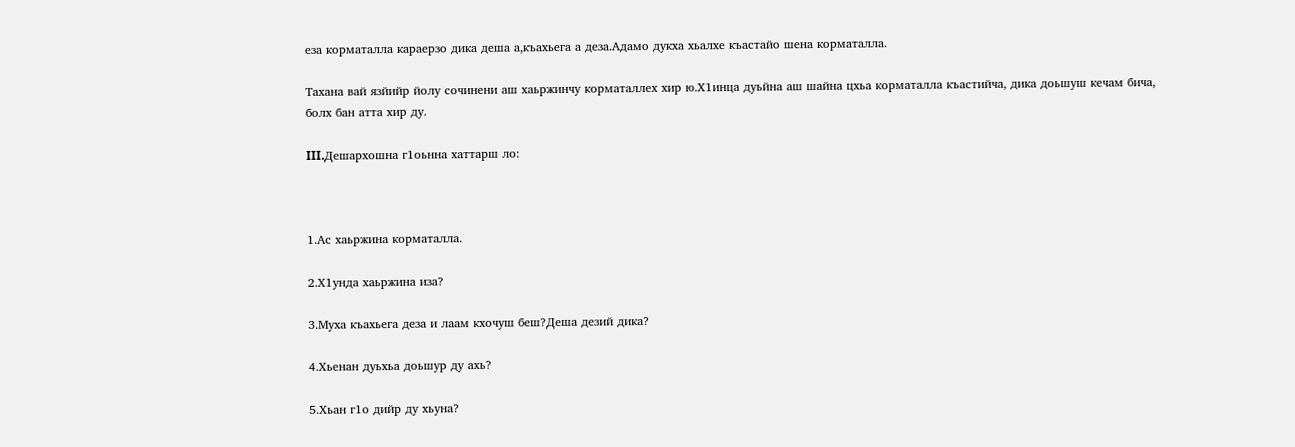еза корматалла караерзо дика деша а,къахьега а деза.Адамо дукха хьалхе къастайо шена корматалла.

Тахана вай язйийр йолу сочинени аш хаьржинчу корматаллех хир ю.Х1инца дуьйна аш шайна цхьа корматалла къастийча, дика доьшуш кечам бича, болх бан атта хир ду.

ΙΙΙ.Дешархошна г1оьнна хаттарш ло:



1.Ас хаьржина корматалла.

2.Х1унда хаьржина иза?

3.Муха къахьега деза и лаам кхочуш беш?Деша дезий дика?

4.Хьенан дуьхьа доьшур ду ахь?

5.Хьан г1о дийр ду хьуна?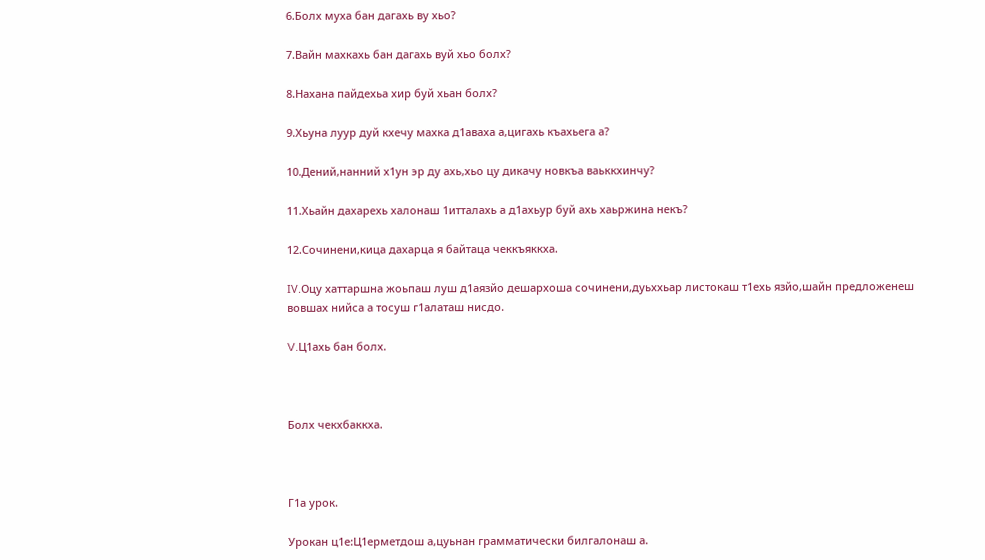6.Болх муха бан дагахь ву хьо?

7.Вайн махкахь бан дагахь вуй хьо болх?

8.Нахана пайдехьа хир буй хьан болх?

9.Хьуна луур дуй кхечу махка д1аваха а,цигахь къахьега а?

10.Дений,нанний х1ун эр ду ахь,хьо цу дикачу новкъа ваьккхинчу?

11.Хьайн дахарехь халонаш 1итталахь а д1ахьур буй ахь хаьржина некъ?

12.Сочинени,кица дахарца я байтаца чеккъяккха.

ΙV.Оцу хаттаршна жоьпаш луш д1аязйо дешархоша сочинени,дуьххьар листокаш т1ехь язйо,шайн предложенеш вовшах нийса а тосуш г1алаташ нисдо.

V.Ц1ахь бан болх.



Болх чекхбаккха.



Г1а урок.

Урокан ц1е:Ц1ерметдош а,цуьнан грамматически билгалонаш а.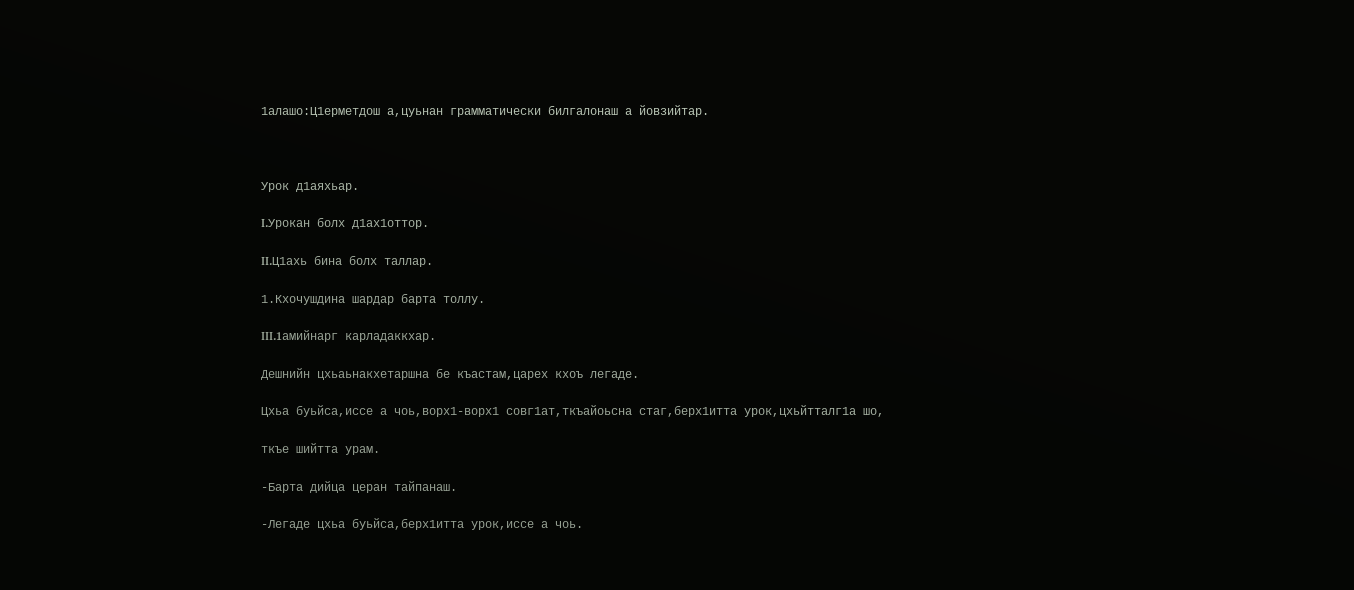1алашо:Ц1ерметдош а,цуьнан грамматически билгалонаш а йовзийтар.



Урок д1аяхьар.

Ι.Урокан болх д1ах1оттор.

ΙΙ.Ц1ахь бина болх таллар.

1.Кхочушдина шардар барта толлу.

ΙΙΙ.1амийнарг карладаккхар.

Дешнийн цхьаьнакхетаршна бе къастам,царех кхоъ легаде.

Цхьа буьйса,иссе а чоь,ворх1-ворх1 совг1ат,ткъайоьсна стаг,берх1итта урок,цхьйтталг1а шо,

ткъе шийтта урам.

-Барта дийца церан тайпанаш.

-Легаде цхьа буьйса,берх1итта урок,иссе а чоь.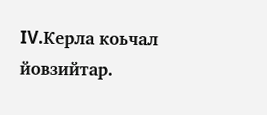ΙV.Керла коьчал йовзийтар.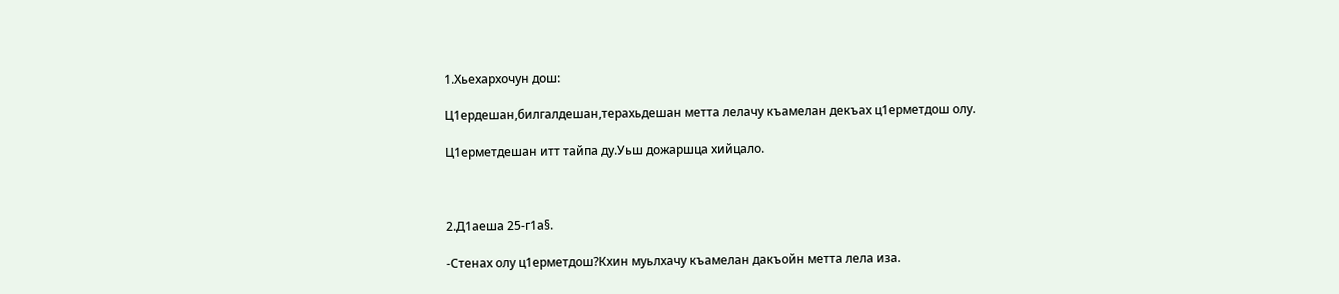1.Хьехархочун дош:

Ц1ердешан,билгалдешан,терахьдешан метта лелачу къамелан декъах ц1ерметдош олу.

Ц1ерметдешан итт тайпа ду.Уьш дожаршца хийцало.



2.Д1аеша 25-г1а§.

-Стенах олу ц1ерметдош?Кхин муьлхачу къамелан дакъойн метта лела иза.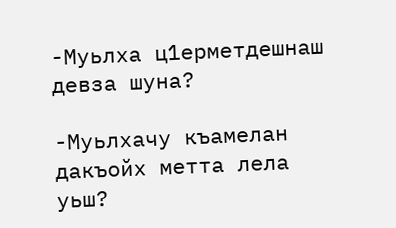-Муьлха ц1ерметдешнаш девза шуна?

-Муьлхачу къамелан дакъойх метта лела уьш?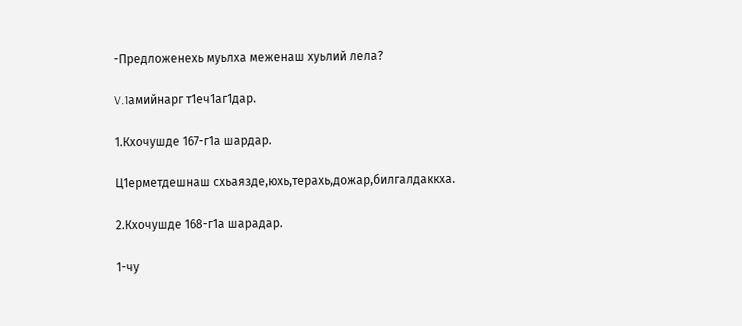-Предложенехь муьлха меженаш хуьлий лела?

V.1амийнарг т1еч1аг1дар.

1.Кхочушде 167-г1а шардар.

Ц1ерметдешнаш схьаязде,юхь,терахь,дожар,билгалдаккха.

2.Кхочушде 168-г1а шарадар.

1-чу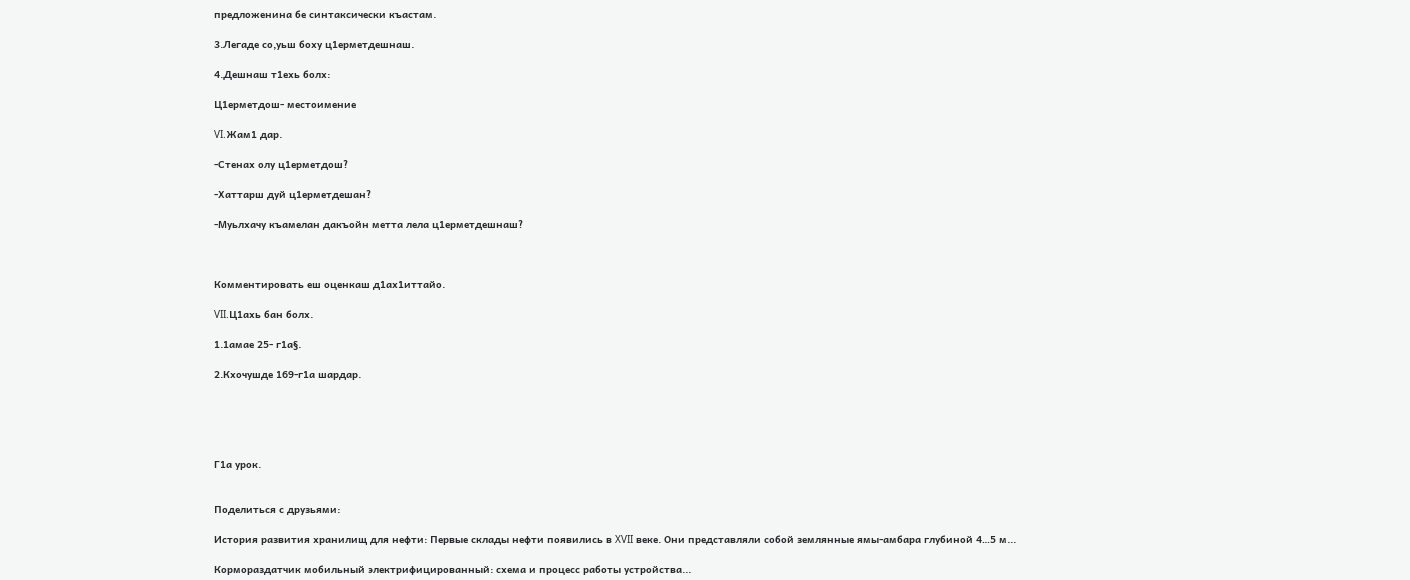предложенина бе синтаксически къастам.

3.Легаде со,уьш боху ц1ерметдешнаш.

4.Дешнаш т1ехь болх:

Ц1ерметдош- местоимение

VΙ.Жам1 дар.

-Стенах олу ц1ерметдош?

-Хаттарш дуй ц1ерметдешан?

-Муьлхачу къамелан дакъойн метта лела ц1ерметдешнаш?



Комментировать еш оценкаш д1ах1иттайо.

VΙΙ.Ц1ахь бан болх.

1.1амае 25- г1а§.

2.Кхочушде 169-г1а шардар.





Г1а урок.


Поделиться с друзьями:

История развития хранилищ для нефти: Первые склады нефти появились в XVII веке. Они представляли собой землянные ямы-амбара глубиной 4…5 м...

Кормораздатчик мобильный электрифицированный: схема и процесс работы устройства...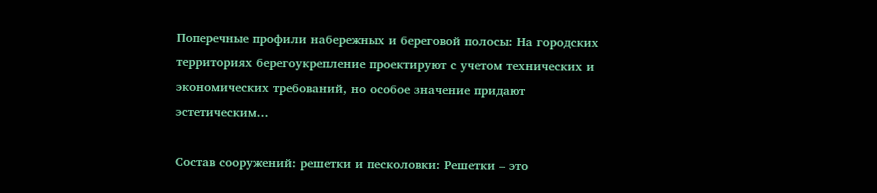Поперечные профили набережных и береговой полосы: На городских территориях берегоукрепление проектируют с учетом технических и экономических требований, но особое значение придают эстетическим...

Состав сооружений: решетки и песколовки: Решетки – это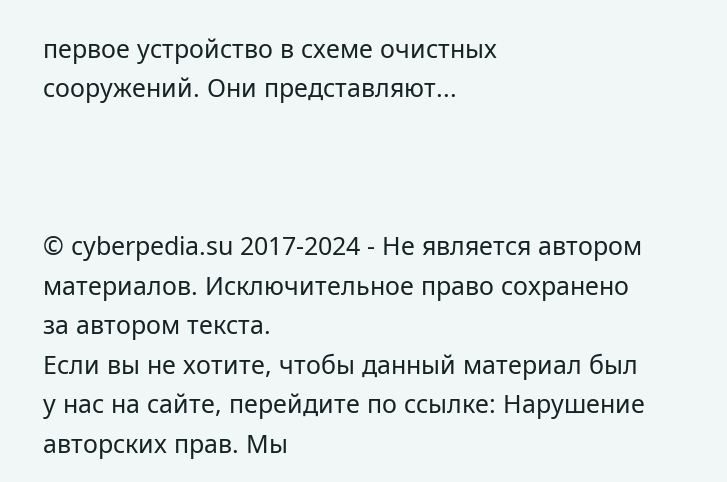первое устройство в схеме очистных сооружений. Они представляют...



© cyberpedia.su 2017-2024 - Не является автором материалов. Исключительное право сохранено за автором текста.
Если вы не хотите, чтобы данный материал был у нас на сайте, перейдите по ссылке: Нарушение авторских прав. Мы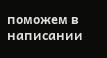поможем в написании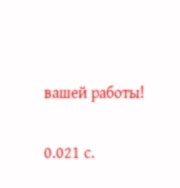вашей работы!

0.021 с.